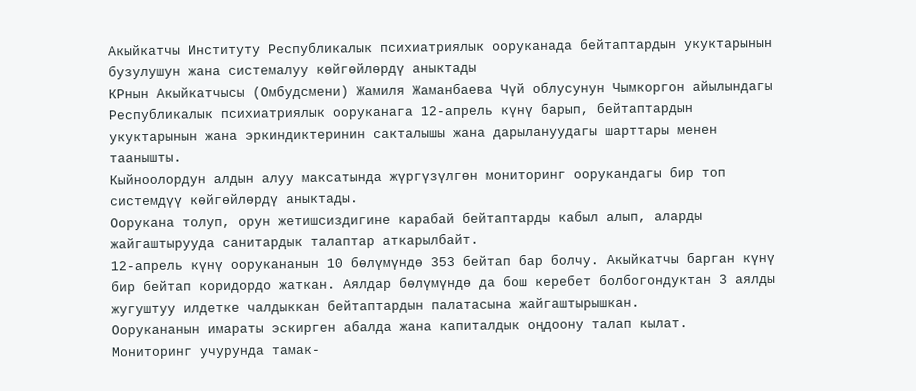Акыйкатчы Институту Республикалык психиатриялык ооруканада бейтаптардын укуктарынын бузулушун жана системалуу көйгөйлөрдү аныктады
КРнын Акыйкатчысы (Омбудсмени) Жамиля Жаманбаева Чүй облусунун Чымкоргон айылындагы Республикалык психиатриялык ооруканага 12-апрель күнү барып, бейтаптардын укуктарынын жана эркиндиктеринин сакталышы жана дарылануудагы шарттары менен таанышты.
Кыйноолордун алдын алуу максатында жүргүзүлгөн мониторинг оорукандагы бир топ системдүү көйгөйлөрдү аныктады.
Оорукана толуп, орун жетишсиздигине карабай бейтаптарды кабыл алып, аларды жайгаштырууда санитардык талаптар аткарылбайт.
12-апрель күнү оорукананын 10 бөлүмүндө 353 бейтап бар болчу. Акыйкатчы барган күнү бир бейтап коридордо жаткан. Аялдар бөлүмүндө да бош керебет болбогондуктан 3 аялды жугуштуу илдетке чалдыккан бейтаптардын палатасына жайгаштырышкан.
Оорукананын имараты эскирген абалда жана капиталдык оңдоону талап кылат.
Мониторинг учурунда тамак-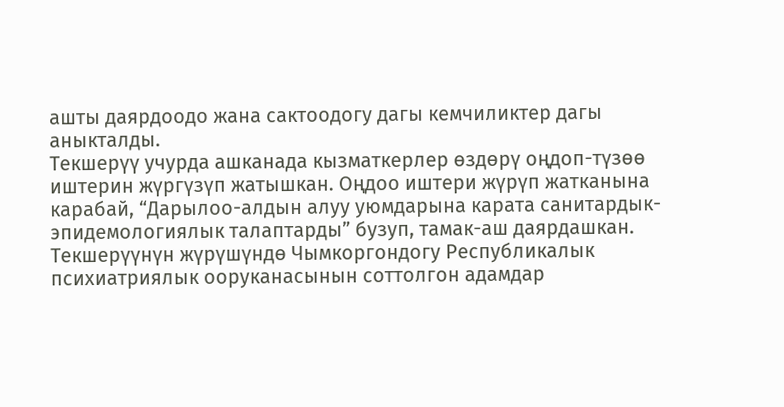ашты даярдоодо жана сактоодогу дагы кемчиликтер дагы аныкталды.
Текшерүү учурда ашканада кызматкерлер өздөрү оңдоп-түзөө иштерин жүргүзүп жатышкан. Оңдоо иштери жүрүп жатканына карабай, “Дарылоо-алдын алуу уюмдарына карата санитардык-эпидемологиялык талаптарды” бузуп, тамак-аш даярдашкан.
Текшерүүнүн жүрүшүндө Чымкоргондогу Республикалык психиатриялык ооруканасынын соттолгон адамдар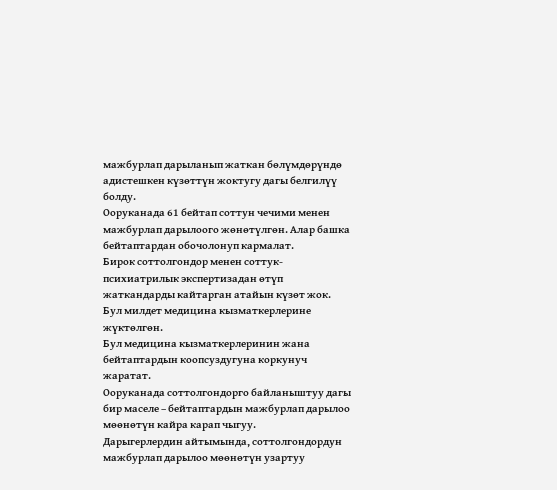мажбурлап дарыланып жаткан бөлүмдөрүндө адистешкен күзөттүн жоктугу дагы белгилүү болду.
Ооруканада 61 бейтап соттун чечими менен мажбурлап дарылоого жөнөтүлгөн. Алар башка бейтаптардан обочолонуп кармалат.
Бирок соттолгондор менен соттук-психиатрилык экспертизадан өтүп жаткандарды кайтарган атайын күзөт жок. Бул милдет медицина кызматкерлерине жүктөлгөн.
Бул медицина кызматкерлеринин жана бейтаптардын коопсуздугуна коркунуч жаратат.
Ооруканада соттолгондорго байланыштуу дагы бир маселе – бейтаптардын мажбурлап дарылоо мөөнөтүн кайра карап чыгуу.
Дарыгерлердин айтымында, соттолгондордун мажбурлап дарылоо мөөнөтүн узартуу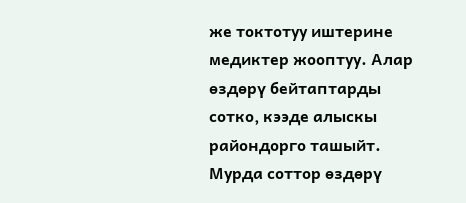же токтотуу иштерине медиктер жооптуу. Алар өздөрү бейтаптарды сотко, кээде алыскы райондорго ташыйт.
Мурда соттор өздөрү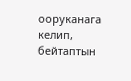ооруканага келип, бейтаптын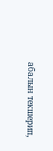абалын текшерип,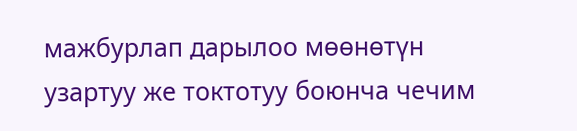мажбурлап дарылоо мөөнөтүн узартуу же токтотуу боюнча чечим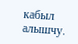кабыл алышчу.